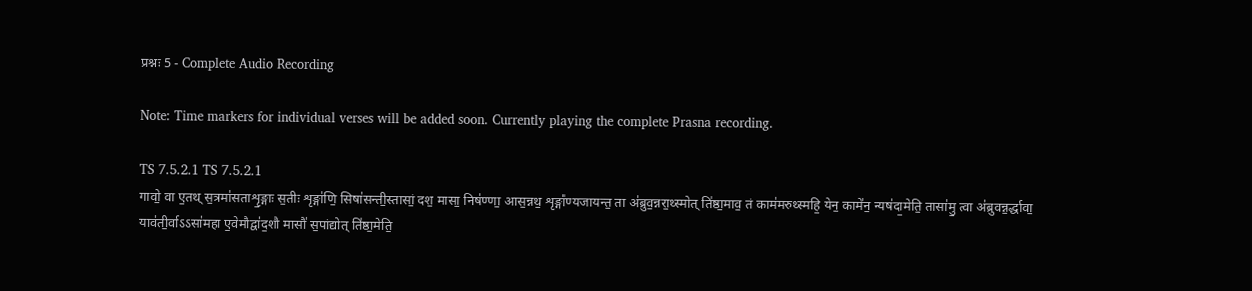प्रश्नः 5 - Complete Audio Recording

Note: Time markers for individual verses will be added soon. Currently playing the complete Prasna recording.

TS 7.5.2.1 TS 7.5.2.1
गावो॒ वा ए॒तथ् स॒त्रमा॑सताशृ॒ङ्गाः स॒तीः शृङ्गा॑णि॒ सिषा॑सन्ती॒स्तासां॒ दश॒ मासा॒ निष॑ण्णा॒ आस॒न्नथ॒ शृङ्गा᳚ण्यजायन्त॒ ता अ॑ब्रुव॒न्नरा॒थ्स्मोत् ति॑ष्ठा॒माव॒ तं काम॑मरुथ्स्महि॒ येन॒ कामे॑न॒ न्यष॑दा॒मेति॒ तासा॑मु॒ त्वा अ॑ब्रुवन्न॒र्द्धावा॒ याव॑ती॒र्वाऽऽसा॑महा ए॒वेमौद्वा॑द॒शौ मासौ॑ स॒पांद्योत् ति॑ष्ठा॒मेति॒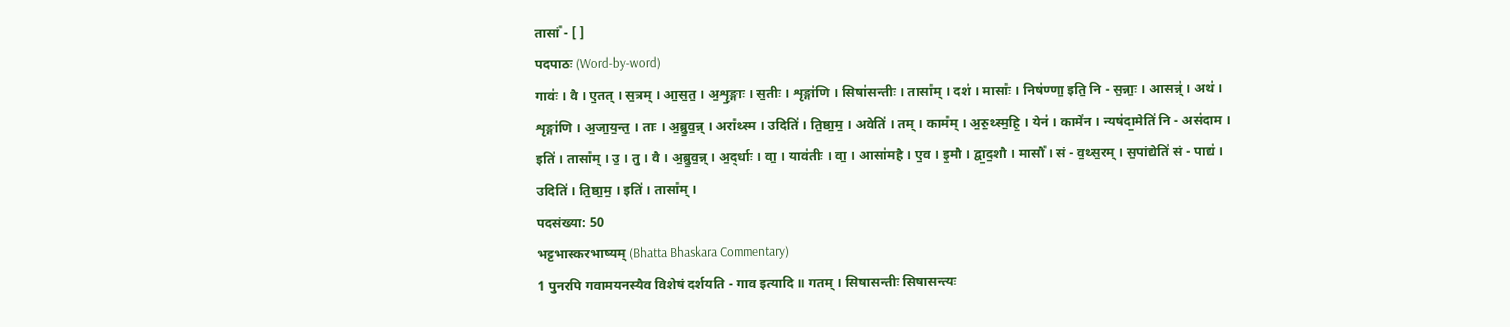तासां᳚ - [ ]
पदपाठः (Word-by-word)
गावः॑ । वै । ए॒तत् । स॒त्रम् । आ॒स॒त॒ । अ॒शृ॒ङ्गाः । स॒तीः । शृङ्गा॑णि । सिषा॑सन्तीः । तासा᳚म् । दश॑ । मासाः᳚ । निष॑ण्णा॒ इति॒ नि - स॒न्नाः॒ । आसन्न्॑ । अथ॑ । शृङ्गा॑णि । अ॒जा॒य॒न्त॒ । ताः । अ॒ब्रु॒व॒न्न् । अरा᳚थ्स्म । उदिति॑ । ति॒ष्ठा॒म॒ । अवेति॑ । तम् । काम᳚म् । अ॒रु॒थ्स्म॒हि॒ । येन॑ । कामे॑न । न्यष॑दा॒मेति॑ नि - अस॑दाम । इति॑ । तासा᳚म् । उ॒ । तु । वै । अ॒ब्रु॒व॒न्न् । अ॒द्‌र्धाः । वा॒ । याव॑तीः । वा॒ । आसा॑महै । ए॒व । इ॒मौ । द्वा॒द॒शौ । मासौ᳚ । सं - व॒थ्स॒रम् । स॒पांद्येति॑ सं - पाद्य॑ । उदिति॑ । ति॒ष्ठा॒म॒ । इति॑ । तासा᳚म् ।
पदसंख्या: 50
भट्टभास्करभाष्यम् (Bhatta Bhaskara Commentary)
1 पुनरपि गवामयनस्यैव विशेषं दर्शयति - गाव इत्यादि ॥ गतम् । सिषासन्तीः सिषासन्त्यः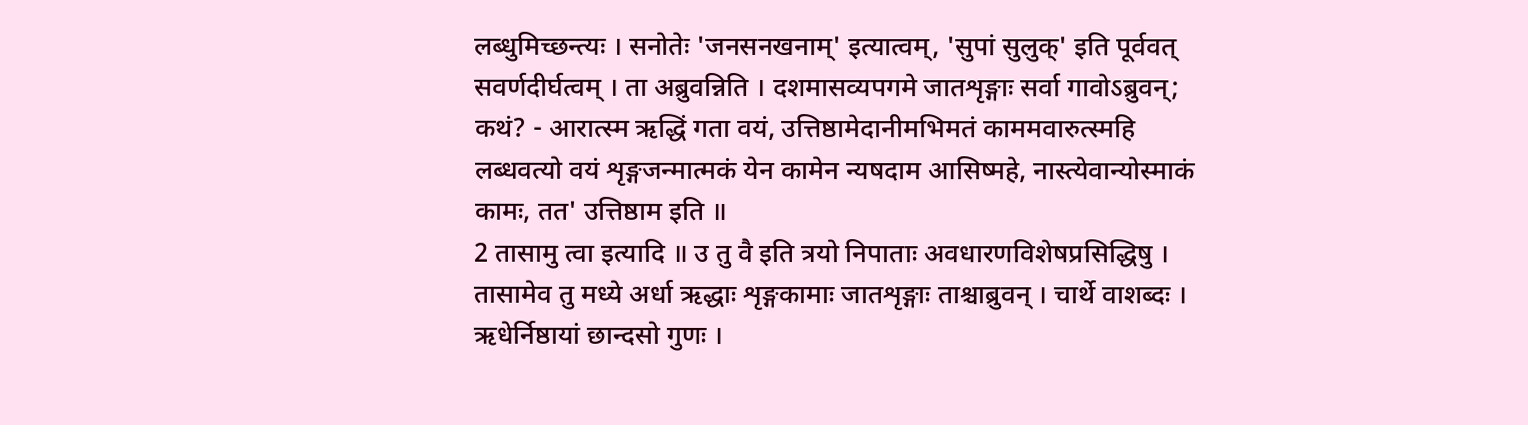लब्धुमिच्छन्त्यः । सनोतेः 'जनसनखनाम्' इत्यात्वम्, 'सुपां सुलुक्' इति पूर्ववत् सवर्णदीर्घत्वम् । ता अब्रुवन्निति । दशमासव्यपगमे जातशृङ्गाः सर्वा गावोऽब्रुवन्; कथं? - आरात्स्म ऋद्धिं गता वयं, उत्तिष्ठामेदानीमभिमतं काममवारुत्स्महि लब्धवत्यो वयं शृङ्गजन्मात्मकं येन कामेन न्यषदाम आसिष्महे, नास्त्येवान्योस्माकं कामः, तत' उत्तिष्ठाम इति ॥
2 तासामु त्वा इत्यादि ॥ उ तु वै इति त्रयो निपाताः अवधारणविशेषप्रसिद्धिषु । तासामेव तु मध्ये अर्धा ऋद्धाः शृङ्गकामाः जातशृङ्गाः ताश्चाब्रुवन् । चार्थे वाशब्दः । ऋधेर्निष्ठायां छान्दसो गुणः ।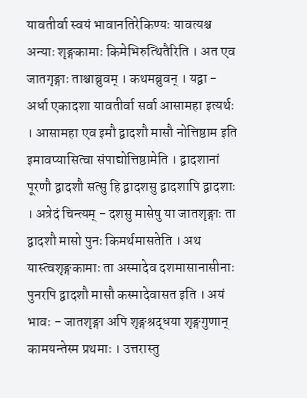यावतीर्वा स्वयं भावानतिरेकिण्यः यावत्यश्च अन्याः शृङ्गकामाः किमेभिरुत्थितैरिति । अत एव जातगृङ्गाः ताश्चाब्रुवम् । कथमब्रुवन् । यद्वा - अर्धा एकादशा यावतीर्वा सर्वा आसामहा इत्यर्थः । आसामहा एव इमौ द्वादशौ मासौ नोत्तिष्ठाम इति इमावप्यासित्वा संपाद्योत्तिष्ठामेति । द्वादशानां पूरणौ द्वादशौ सत्सु हि द्वादशसु द्वादशापि द्वादशाः । अत्रेदं चिन्त्यम् - दशसु मासेषु या जातशृङ्गाः ता द्वादशौ मासो पुनः किमर्थमासतेति । अथ यास्त्वशृङ्गकामाः ता अस्मादेव दशमासानासीनाः पुनरपि द्वादशौ मासौ कस्मादेवासत इति । अयं भावः - जातशृङ्गा अपि शृङ्गश्रद्धया शृङ्गगुणान् कामयन्तेस्म प्रथमाः । उत्तरास्तु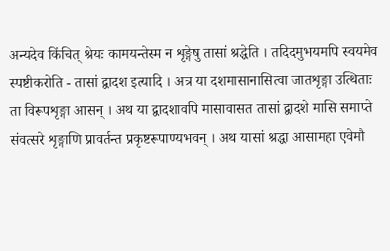अन्यदेव किंचित् श्रेयः कामयन्तेस्म न शृङ्गेषु तासां श्रद्धेति । तदिदमुभयमपि स्वयमेव स्पष्टीकरोति - तासां द्वादश इत्यादि । अत्र या दशमासानासित्वा जातशृङ्गा उत्थिताः ता विरूपशृङ्गा आसन् । अथ या द्वादशावपि मासावासत तासां द्वादशे मासि समाप्ते संवत्सरे शृङ्गाणि प्रावर्तन्त प्रकृष्टरूपाण्यभवन् । अथ यासां श्रद्धा आसामहा एवेमौ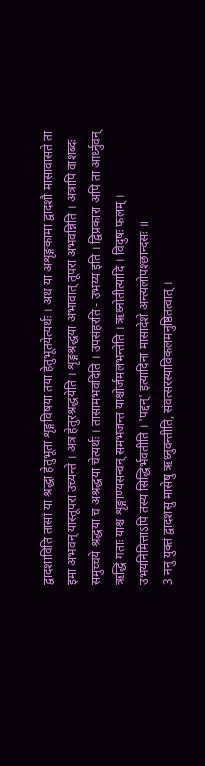द्वादशाविति तासां या श्रद्धा हेतुभूता शृङ्गविषया तया हेतुभूतयेत्यर्थः । अथ या अशृङ्गकामा द्वादशौ मासावासते ता इमा अभवन् यास्तूपरा उच्यन्ते । अत्र हेतुरश्रद्धयेति । शृङ्गश्रद्धया अभावात् तूपरा अभवन्निति । अत्रापि वाशब्दः समुच्चये श्रद्धया च अश्रद्धया चेत्यर्थः । तासामभवदिति । उपसंहरति - उभय्य इति । द्विप्रकारा अपि ता आर्ध्नुवन् ऋद्धिं गताः याश्च शृङ्गाण्यसन्वन् समभजन्त याश्चोर्जमलभन्तेति । ऋध्नोतीत्यादि । विदुषः फलम् । उभयनिमित्ताऽपि तस्य सिद्धिर्भवतीति । 'पद्दन्' इत्यादिना मासादेशे अन्त्यलोपश्छान्दसः ॥
3 ननु युक्तं द्वादशसु मासेषु ऋध्नुवन्तीति, संवत्सरस्याविकलमनुष्ठितत्वात् ।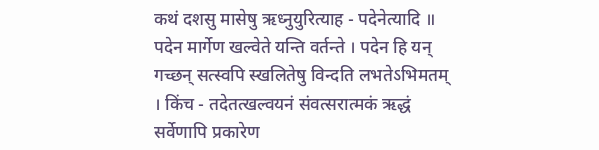कथं दशसु मासेषु ऋध्नुयुरित्याह - पदेनेत्यादि ॥ पदेन मार्गेण खल्वेते यन्ति वर्तन्ते । पदेन हि यन् गच्छन् सत्स्वपि स्खलितेषु विन्दति लभतेऽभिमतम् । किंच - तदेतत्खल्वयनं संवत्सरात्मकं ऋद्धं सर्वेणापि प्रकारेण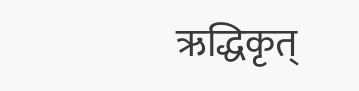ऋद्धिकृत्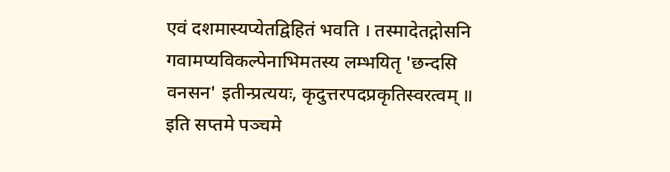एवं दशमास्यप्येतद्विहितं भवति । तस्मादेतद्गोसनि गवामप्यविकल्पेनाभिमतस्य लम्भयितृ 'छन्दसि वनसन' इतीन्प्रत्ययः, कृदुत्तरपदप्रकृतिस्वरत्वम् ॥
इति सप्तमे पञ्चमे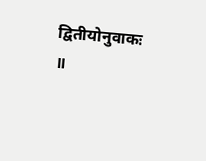द्वितीयोनुवाकः ॥